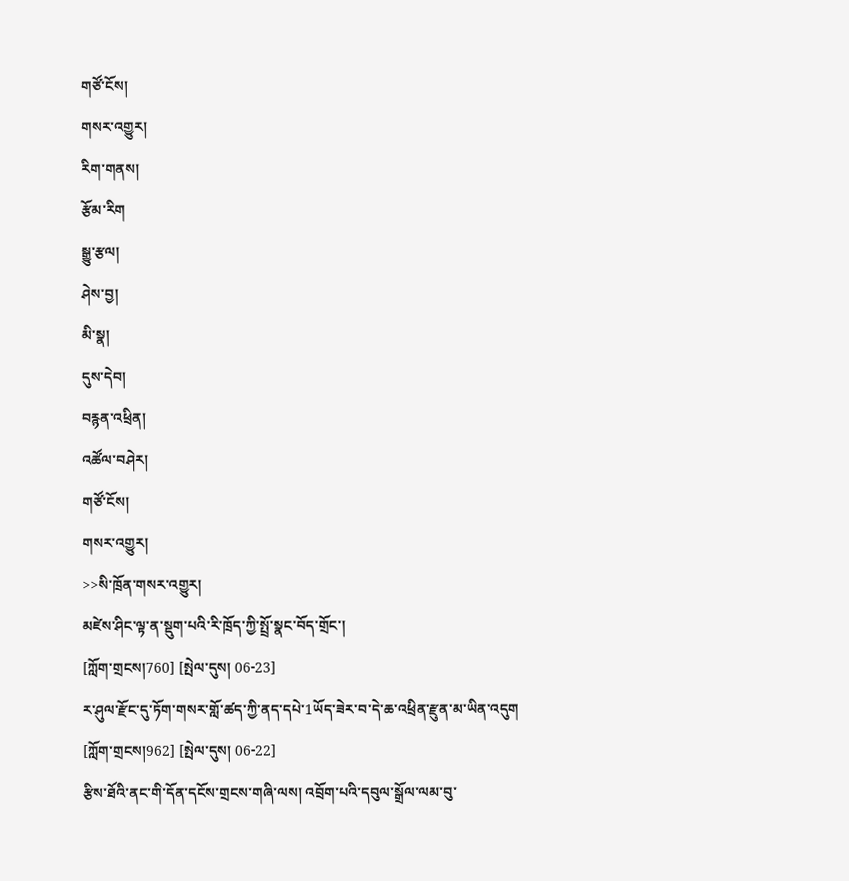གཙོ་ངོས།
གསར་འགྱུར།
རིག་གནས།
རྩོམ་རིག
སྒྱུ་རྩལ།
ཤེས་བྱ།
མི་སྣ།
དུས་དེབ།
བརྙན་འཕྲིན།
འཚོལ་བཤེར།
གཙོ་ངོས།
གསར་འགྱུར།
>>སི་ཁྲོན་གསར་འགྱུར།
མཛེས་ཤིང་ལྟ་ན་སྡུག་པའི་རི་ཁྲོད་ཀྱི་སྤྲོ་སྣང་བོད་གྲོང་།
[ཀློག་གྲངས།760] [སྤེལ་དུས། 06-23]
ར་ཤུལ་རྫོང་དུ་ཏོག་གསར་གློ་ཚད་ཀྱི་ནད་དཔེ་1ཡོད་ཟེར་བ་དེ་ཆ་འཕྲིན་རྫུན་མ་ཡིན་འདུག
[ཀློག་གྲངས།962] [སྤེལ་དུས། 06-22]
རྩིས་ཐོའི་ནང་གི་དོན་དངོས་གྲངས་གཞི་ལས། འབྲོག་པའི་དབུལ་སྒྲོལ་ལམ་བུ་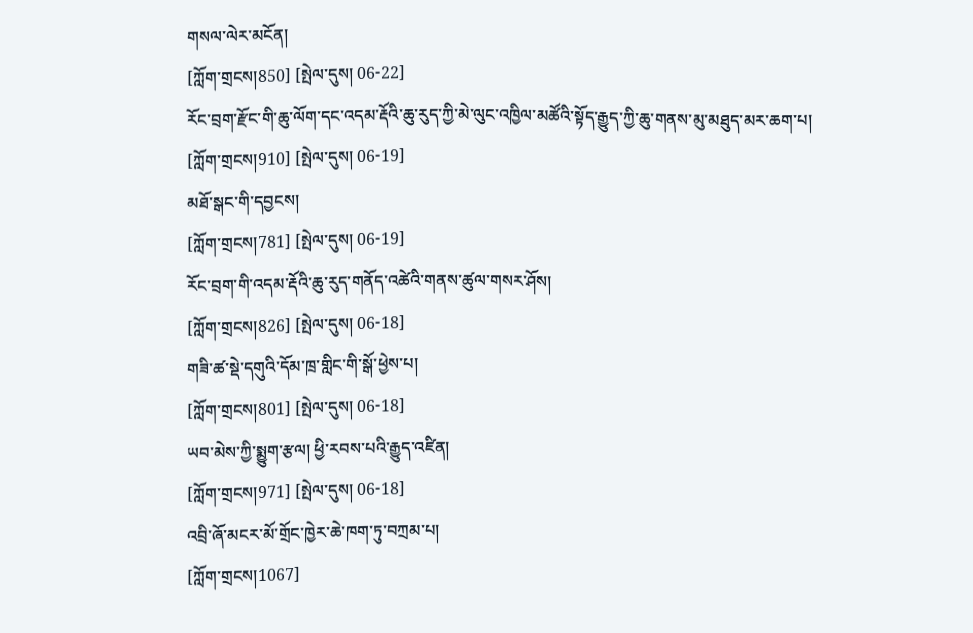གསལ་ལེར་མངོན།
[ཀློག་གྲངས།850] [སྤེལ་དུས། 06-22]
རོང་བྲག་རྫོང་གི་ཆུ་ལོག་དང་འདམ་རྡོའི་ཆུ་རུད་ཀྱི་མེ་ལུང་འཁྱིལ་མཚོའི་སྟོད་རྒྱུད་ཀྱི་ཆུ་གནས་མུ་མཐུད་མར་ཆག་པ།
[ཀློག་གྲངས།910] [སྤེལ་དུས། 06-19]
མཐོ་སྒང་གི་དབྱངས།
[ཀློག་གྲངས།781] [སྤེལ་དུས། 06-19]
རོང་བྲག་གི་འདམ་རྡོའི་ཆུ་རུད་གནོད་འཚེའི་གནས་ཚུལ་གསར་ཤོས།
[ཀློག་གྲངས།826] [སྤེལ་དུས། 06-18]
གཟི་ཚ་སྡེ་དགུའི་དོམ་ཁྲ་གླིང་གི་སྒོ་ཕྱེས་པ།
[ཀློག་གྲངས།801] [སྤེལ་དུས། 06-18]
ཡབ་མེས་ཀྱི་སྨྱུག་རྩལ། ཕྱི་རབས་པའི་རྒྱུད་འཛིན།
[ཀློག་གྲངས།971] [སྤེལ་དུས། 06-18]
འབྲི་ཞོ་མངར་མོ་གྲོང་ཁྱེར་ཆེ་ཁག་ཏུ་བཀྲམ་པ།
[ཀློག་གྲངས།1067]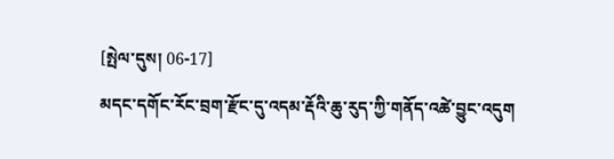[སྤེལ་དུས། 06-17]
མདང་དགོང་རོང་བྲག་རྫོང་དུ་འདམ་རྡོའི་ཆུ་རུད་ཀྱི་གནོད་འཚེ་བྱུང་འདུག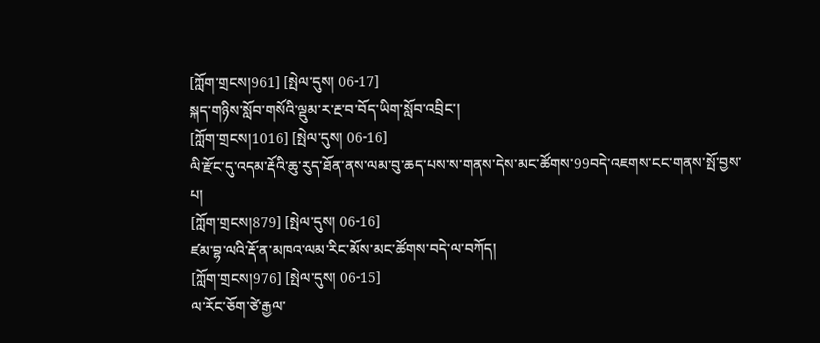[ཀློག་གྲངས།961] [སྤེལ་དུས། 06-17]
སྐད་གཉིས་སློབ་གསོའི་ལྡུམ་ར་རྔ་བ་བོད་ཡིག་སློབ་འབྲིང་།
[ཀློག་གྲངས།1016] [སྤེལ་དུས། 06-16]
ལི་རྫོང་དུ་འདམ་རྡོའི་ཆུ་རུད་ཐོན་ནས་ལམ་བུ་ཆད་པས་ས་གནས་དེས་མང་ཚོགས་99བདེ་འཇགས་ངང་གནས་སྤོ་བྱས་པ།
[ཀློག་གྲངས།879] [སྤེལ་དུས། 06-16]
ཛམ་བྷ་ལའི་རྡོ་ན་མཁའ་ལམ་རིང་མོས་མང་ཚོགས་བདེ་ལ་བཀོད།
[ཀློག་གྲངས།976] [སྤེལ་དུས། 06-15]
ལ་རོང་ཅོག་ཙེ་རྒྱལ་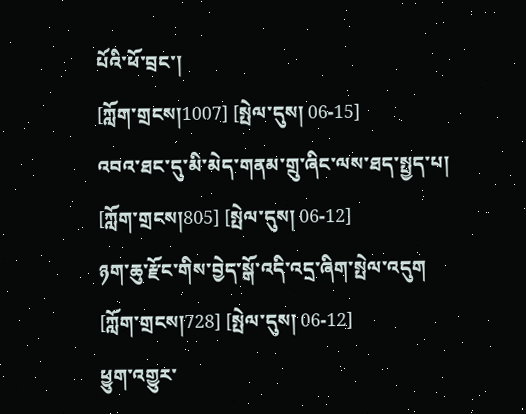པོའི་ཕོ་བྲང་།
[ཀློག་གྲངས།1007] [སྤེལ་དུས། 06-15]
འབའ་ཐང་དུ་མི་མེད་གནམ་གྲུ་ཞིང་ལས་ཐད་སྤྱད་པ།
[ཀློག་གྲངས།805] [སྤེལ་དུས། 06-12]
ཉག་ཆུ་རྫོང་གིས་བྱེད་སྒོ་འདི་འདྲ་ཞིག་སྤེལ་འདུག
[ཀློག་གྲངས།728] [སྤེལ་དུས། 06-12]
ཕྱུག་འགྱུར་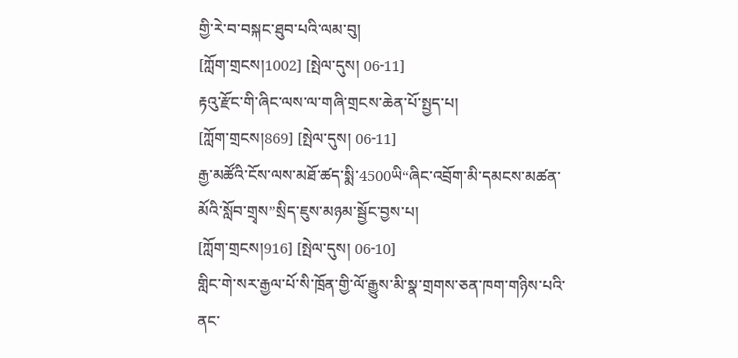གྱི་རེ་བ་བསྐང་ཐུབ་པའི་ལམ་བུ།
[ཀློག་གྲངས།1002] [སྤེལ་དུས། 06-11]
རྟའུ་རྫོང་གི་ཞིང་ལས་ལ་གཞི་གྲངས་ཆེན་པོ་སྤྱད་པ།
[ཀློག་གྲངས།869] [སྤེལ་དུས། 06-11]
རྒྱ་མཚོའི་ངོས་ལས་མཐོ་ཚད་སྨི་4500ཡི“ཞིང་འབྲོག་མི་དམངས་མཚན་མོའི་སློབ་གྲྭས”སྲིད་ཇུས་མཉམ་སྦྱོང་བྱས་པ།
[ཀློག་གྲངས།916] [སྤེལ་དུས། 06-10]
གླིང་གེ་སར་རྒྱལ་པོ་སི་ཁྲོན་གྱི་ལོ་རྒྱུས་མི་སྣ་གྲགས་ཅན་ཁག་གཉིས་པའི་ནང་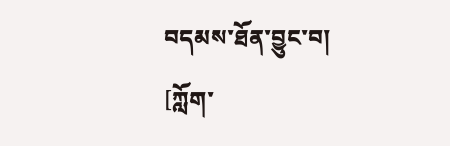བདམས་ཐོན་བྱུང་བ།
[ཀློག་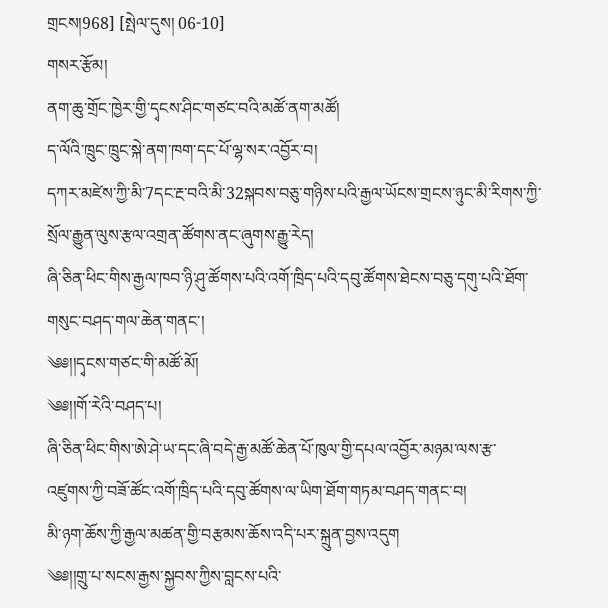གྲངས།968] [སྤེལ་དུས། 06-10]
གསར་རྩོམ།
ནག་ཆུ་གྲོང་ཁྱེར་གྱི་དྭངས་ཤིང་གཙང་བའི་མཚོ་ནག་མཚོ།
ད་ལོའི་ཁྲུང་ཁྲུང་སྐེ་ནག་ཁག་དང་པོ་ལྷ་སར་འབྱོར་བ།
དཀར་མཛེས་ཀྱི་མི་7དང་རྔ་བའི་མི་32སྐབས་བཅུ་གཉིས་པའི་རྒྱལ་ཡོངས་གྲངས་ཉུང་མི་རིགས་ཀྱི་སྲོལ་རྒྱུན་ལུས་རྩལ་འགྲན་ཚོགས་ནང་ཞུགས་རྒྱུ་རེད།
ཞི་ཅིན་ཕིང་གིས་རྒྱལ་ཁབ་ཉི་ཤུ་ཚོགས་པའི་འགོ་ཁྲིད་པའི་དབུ་ཚོགས་ཐེངས་བཅུ་དགུ་པའི་ཐོག་གསུང་བཤད་གལ་ཆེན་གནང་།
༄༅།།དྭངས་གཙང་གི་མཚོ་མོ།
༄༅།།གོ་རེའི་བཤད་པ།
ཞི་ཅིན་ཕིང་གིས་ཨེ་ཤེ་ཡ་དང་ཞི་བདེ་རྒྱ་མཚོ་ཆེན་པོ་ཁུལ་གྱི་དཔལ་འབྱོར་མཉམ་ལས་རྩ་འཛུགས་ཀྱི་བཟོ་ཚོང་འགོ་ཁྲིད་པའི་དབུ་ཚོགས་ལ་ཡིག་ཐོག་གཏམ་བཤད་གནང་བ།
མི་ཉག་ཆོས་ཀྱི་རྒྱལ་མཚན་གྱི་བརྩམས་ཆོས་འདི་པར་སྐྲུན་བྱས་འདུག
༄༅།།གྲུ་པ་སངས་རྒྱས་སྐྱབས་ཀྱིས་བླངས་པའི་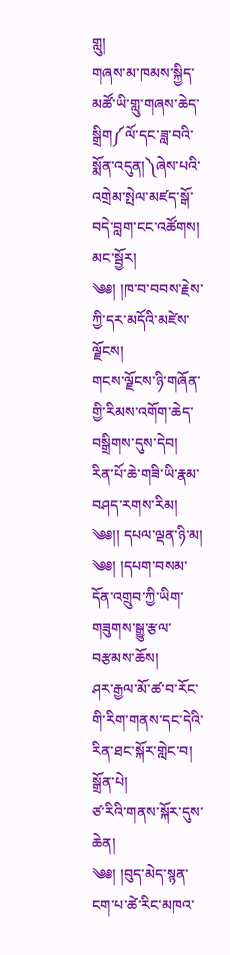གླུ།
གཞས་མ་ཁམས་སྐྱིད་མཚོ་ཡི་གླུ་གཞས་ཆེད་སྒྲིག༼ལོ་དང་ཟླ་བའི་སྨོན་འདུན།༽ཞེས་པའི་འགྲེམ་སྤེལ་མཛད་སྒོ་བདེ་བླག་ངང་འཚོགས།
མང་སྦྱོར།
༄༅། །ཁ་བ་བབས་རྗེས་ཀྱི་དར་མདོའི་མཛེས་ལྗོངས།
གངས་ལྗོངས་ཉི་གཞོན་གྱི་རིམས་འགོག་ཆེད་བསྒྲིགས་དུས་དེབ།
རིན་པོ་ཆེ་གཟི་ཡི་རྣམ་བཤད་རགས་རིམ།
༄༅།། དཔལ་ལྡན་ཉི་མ།
༄༅། །དཔག་བསམ་དོན་འགྲུབ་ཀྱི་ཡིག་གཟུགས་སྒྱུ་རྩལ་བརྩམས་ཆོས།
ཤར་རྒྱལ་མོ་ཚ་བ་རོང་གི་རིག་གནས་དང་དེའི་རིན་ཐང་སྐོར་གླེང་བ།
སྒྲོན་པེ།
ཙ་རིའི་གནས་སྐོར་དུས་ཆེན།
༄༅། །བུད་མེད་སྙན་ངག་པ་ཚེ་རིང་མཁའ་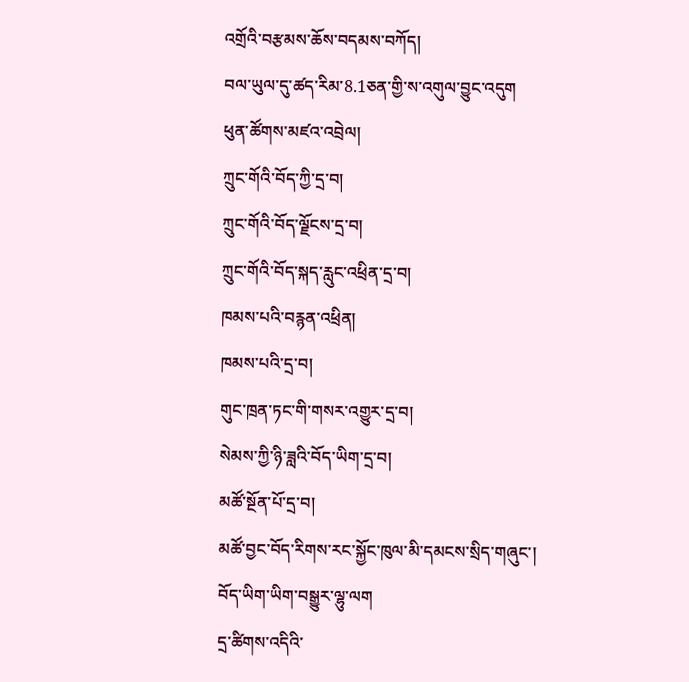འགྲོའི་བརྩམས་ཆོས་བདམས་བཀོད།
བལ་ཡུལ་དུ་ཚད་རིམ་8.1ཅན་གྱི་ས་འགུལ་བྱུང་འདུག
ཕུན་ཚོགས་མཛའ་འབྲེལ།
ཀྲུང་གོའི་བོད་ཀྱི་དྲ་བ།
ཀྲུང་གོའི་བོད་ལྗོངས་དྲ་བ།
ཀྲུང་གོའི་བོད་སྐད་རླུང་འཕྲིན་དྲ་བ།
ཁམས་པའི་བརྙན་འཕྲིན།
ཁམས་པའི་དྲ་བ།
གུང་ཁྲན་ཏང་གི་གསར་འགྱུར་དྲ་བ།
སེམས་ཀྱི་ཉི་ཟླའི་བོད་ཡིག་དྲ་བ།
མཚོ་སྔོན་པོ་དྲ་བ།
མཚོ་བྱང་བོད་རིགས་རང་སྐྱོང་ཁུལ་མི་དམངས་སྲིད་གཞུང་།
བོད་ཡིག་ཡིག་བསྒྱུར་ལྷུ་ལག
དྲ་ཚིགས་འདིའི་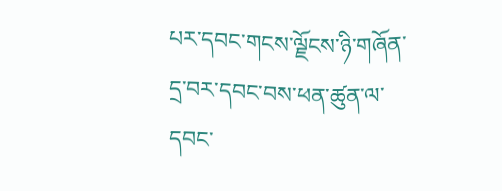པར་དབང་གངས་ལྗོངས་ཉི་གཞོན་དྲ་བར་དབང་བས་ཕན་ཚུན་ལ་དབང་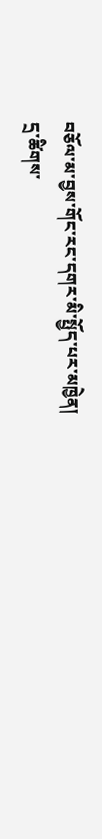བཅོལ་མ་བྱས་གོང་རང་དགར་མི་སྤྱོད་པར་མཁྱེན།
དྲ་ཚིགས་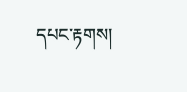དཔང་རྟགས།